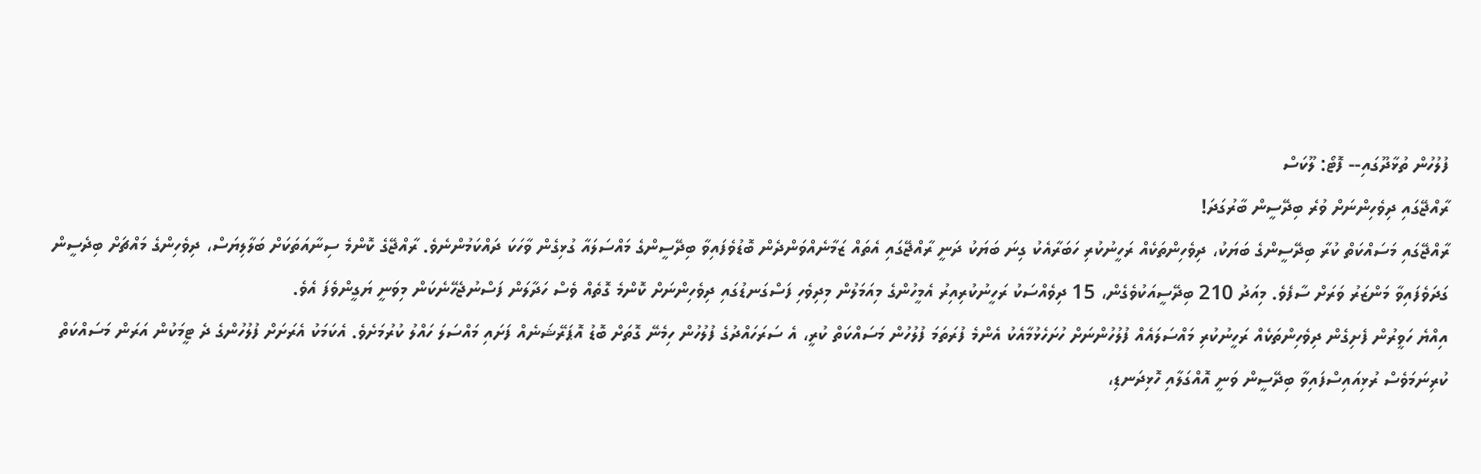ފުލުހުން ތުޅާދޫގައި-- ފޮޓޯ: ލޫކަސް
ރާއްޖޭގައި ދިވެހިންނަށް ވުރެ ބިދޭސީން ބާރުގަދަ!
ރާއްޖޭގައި މަސައްކަތް ކުރާ ބިދޭސީންގެ ބަޔަކު، ދިވެހިންތަކެއް ރަހީނުކުރި ހަބަރާއެކު ގިނަ ބަޔަކު ދަނީ ރާއްޖޭގައި އެތައް ޒަމާނެއްވަންދެން ބޮޑުވެފައިވާ ބިދޭސީންގެ މައްސަލައާ ގުޅިގެން ވާހަކަ ދައްކަމުންނެވެ. ރާއްޖޭގެ ކޮންމެ ސިނާއަތަކަށް ބަލާލިޔަސް، ދިވެހިންގެ މައްޗަށް ބިދެސީން ގަދަވެފައިވާ މަންޒަރު ވަރަށް ސާފެވެ. މިއަދު 210 ބިދޭސީއަކުވެގެން، 15 ދިވެއްސަކު ރަހީނުކުރިއިރު އެމީހުންގެ މިއަމަލުން މިދިވެހި ފަސްގަނޑުގައި ދިވެހިންނަށް ކޮންމެ ގޮތެއް ވެސް ހަދާލަން ފަސްނުޖެހޭނެކަން މިވަނީ ޔަގީންވެފަ އެވެ.
އިއްޔެ ހަވީރުން ފެށިގެން ދިވެހިންތަކެއް ރަހީނުކުރި މައްސަލައެއް ފުލުހުންނަށް ހުށަހެޅުމާއެކު އެންމެ ފުރަތަމަ ފުލުހުން މަސައްކަތް ކުރީ، އެ ސަރަހައްދުގެ ފުލުހުން ހިމެނޭ ގޮތަށް ބޮޑު އޮޕަރޭޝަނެއް ފަށައި މައްސަލަ ހައްލު ކުރުމަށެވެ. އެކަމަކު އެރަށަށް ފުލުހުންގެ ދެ ޓީމަކުން އަރަން މަސައްކަތް ކުރިނަމަވެސް ރުޅިއައިސްފައިވާ ބިދޭސީން ވަނީ އޮއްގަލާއި ހޮޅިދަނޑި،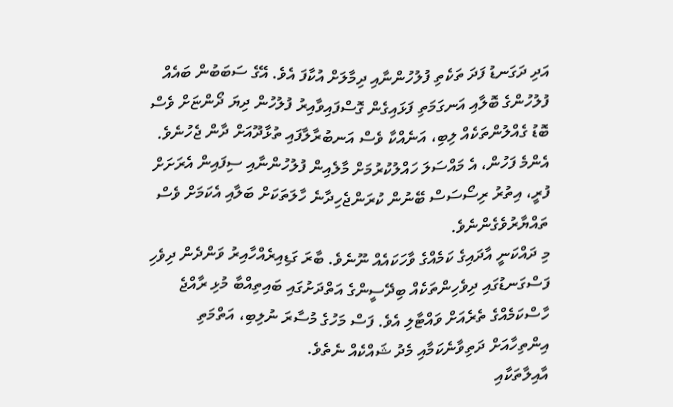އަދި ދަގަނޑު ފަދަ ތަކެތި ފުލުހުންނާއި ދިމާލަށް އުކާފަ އެވެ. އޭގެ ސަބަބުން ބައެއް ފުލުހުންގެ ބޮލާއި އަނގަމަތި ފަޅައިގެން ގޮސްފައިވާއިރު ފުލުހުން ދިޔަ ދޯންޏަށް ވެސް ބޮޑު ގެއްލުންތަކެއް ލިބި، އަނެއްކާ ވެސް އަނބުރާލާފައި ތުޅާދޫއަށް ދާން ޖެހުނެވެ. އެންމެ ފަހުން، އެ މައްސަލަ ހައްލުކުރުމަށް މާލެއިން ފުލުހުންނާއި ސިފައިން އެރަށަށް ފުރީ، އިތުރު ރިސޯސަސް ބޭނުން ކުރަންޖެހިދާނެ ހާލަތަކަށް ބަލާއި އެކަމަށް ވެސް ތައްޔާރުވެގެންނެވެ.
މި ދައްކަނީ އާދައިގެ ކަމެއްގެ ވާހަކައެއް ނޫނެވެ. ބާރަ ގަޑިއިރެއްހާއިރު ވަންދެން ދިވެހި ފަސްގަނޑުގައި ދިވެހިންތަކެއް ބިދޭސީންގެ އަތްދަށުގައި ބައިތިއްބާ މުޅި ރާއްޖެ ހާސްކަމެއްގެ ތެރެއަށް ވައްޓާލި އެވެ. ފަސް މަހުގެ މުސާރަ ނުލިބި، އަތްމަތި އިންތިހާއަށް ދަތިވާނެކަމާއި މެދު ޝައްކެއް ނެތެވެ.
އާއިލާތަކާއި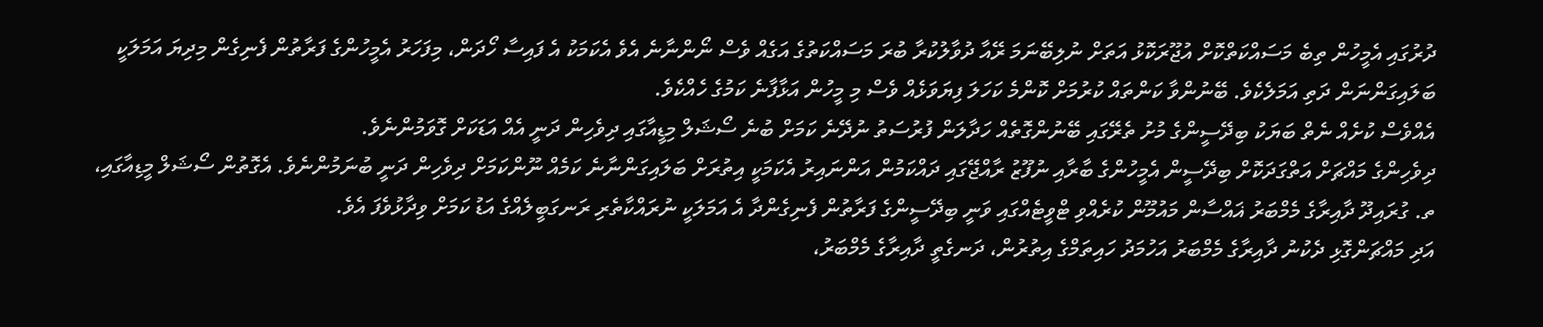ދުރުގައި އެމީހުން ތިބެ މަސައްކަތްކޮށް އުޖޫރަކޮޅު އަތަށް ނުލިބޭނަމަ ރޭއާ ދުވާލުކުރާ ބުރަ މަސައްކަތުގެ އަގެއް ވެސް ނޯންނާނެ އެވެ އެކަމަކު އެ ފައިސާ ހޯދަން، މިފަހަރު އެމީހުންގެ ފަރާތުން ފެނިގެން މިދިޔަ އަމަލަކީ ބަލައިގަންނަން ދަތި އަމަލެކެވެ. ބޭނުންވާ ކަންތައް ކުރުމަށް ކޮންމެ ކަހަލަ ފިޔަވަޅެއް ވެސް މި މީހުން އަޅާފާނެ ކަމުގެ ހެއްކެވެ.
އެއްވެސް ކުށެއް ނެތް ބަޔަކު ބިދޭސީންގެ މުށު ތެރޭގައި ބޭނުންގޮތެއް ހަދާލަން ފުރުސަތު ނުދޭނެ ކަމަށް ބުނެ ސޯޝަލް މިޑީއާގައި ދިވެހިން ދަނީ އެއް އަޑަކަށް ގޮވަމުންނެވެ.
ދިވެހިންގެ މައްޗަށް އަތްގަދަކޮށް ބިދޭސީން އެމީހުންގެ ބާރާއި ނުފޫޒު ރާއްޖޭގައި ދައްކަމުން އަންނައިރު އެކަމަކީ އިތުރަށް ބަލައިގަންނާނެ ކަމެއް ނޫންކަމަށް ދިވެހިން ދަނީ ބުނަމުންނެވެ. އެގޮތުން ސޯޝަލް މީޑިއާގައި، ތ. ގުރައިދޫ ދާއިރާގެ މެމްބަރު ޣައްސާން މައުމޫން ކުރެއްވި ޓްވީޓެއްގައި ވަނީ ބިދޭސީންގެ ފަރާތުން ފެނިގެންދާ އެ އަމަލަކީ ނުރައްކާތެރި ރަނގަބީލެއްގެ އަޑު ކަމަށް ވިދާޅުވެފަ އެވެ.
އަދި މައްޗަންގޮޅި ދެކުނު ދާއިރާގެ މެމްބަރު އަހުމަދު ހައިތަމްގެ އިތުރުން، ދަނގެތީ ދާއިރާގެ މެމްބަރު،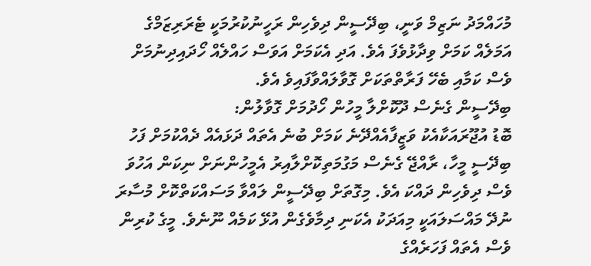މުހައްމަދު ނަޒިމް ވަނީ، ބިދޭސީން ދިވެހިން ރަހީނުކުރުމަކީ ޓެރަރިޒަމްގެ އަމަލެއް ކަމަށް ވިދާޅުވެފަ އެވެ. އަދި އެކަމަށް އަވަސް ހައްލެއް ހޯދައިދިނުމަށް ވެސް ކަމާއި ބެހޭ ފަރާތްތަކަށް ގޮވާލައްވާފައިވެ އެވެ.
ބިދޭސީން ގެނެސް ދޫކޮށްލާ މީހުން ހޯދުމަށް ގޮވާލުން:
ބޮޑު އުޖޫރައަކާއެކު ވަޒީފާއެއްދޭނެ ކަމަށް ބުނެ އެތައް ދަޅައެއް ދެއްކުމަށް ފަހު ބިދޭސީ މީހާ، ރާއްޖޭ ގެނެސް މަގުމަތިކޮށްލާއިރު އެމީހުންނަށް ނިކަން އަހުވަ ވެސް ދިވެހިން ދައްކަ އެވެ. މިގޮތަށް ބިދޭސީން ލައްވާ މަސައްކަތްކޮށް މުސާރަ ނުދޭ މައްސަލައަކީ މިއަދަކު އެކަނި ދިމާވެގެން އުޅޭ ކަމެއް ނޫނެވެ. މީގެ ކުރިން ވެސް އެތައް ފަހަރެއްގެ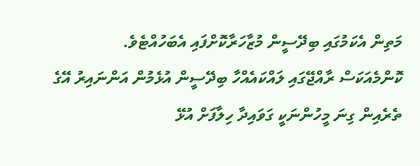މަތިން އެކަމުގައި ބިދޭސީން މުޒާހަރާކޮށްފައި އެބަހުއްޓެވެ.
ކޮންމެއަކަސް ރާއްޖޭގައި ލައްކައެއްހާ ބިދޭސީން އުޅެމުން އަންނައިރު އޭގެ ތެރެއިން ގިނަ މީހުންނަކީ ގަވައިދާ ހިލާފަށް އުޅޭ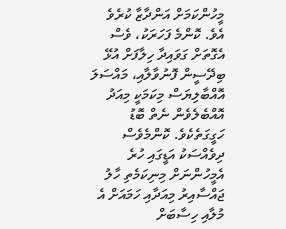މީހުންކަމަށް އަންދާޒާ ކުރެވެ އެވެ. ކޮންމެ ފަހަރަކު، ވެސް އެގޮތަށް ގަވައިދާ ހިލާފަށް އުޅޭ ބިދޭސީން ފޮނުވާލާއި، މައްސަލަ އޮއްބާލިޔަސް މިކަމަކީ މިއަދު އޮއްބެލެވެން ނެތް ބޮޑު ހަގީގަތެކެވެ. ކޮންމެވެސް ދިވެއްސަކު އަޑީގައި ހުރެ އެމީހުންނަށް މިނިކަމެތި ހާލު ޖައްސާއިރު މިއަދާއި ހަމައަށް އެ މުލާއި ހިސާބަށް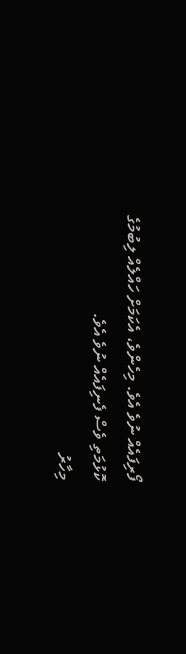ފޯރިފައެއް ނުވެ އެވެ. މިހެންވެ، އެކަމަށް ހައްލެއް ލިބުމުގެ ކޮޅުމަތި ވެސް ފެނިފައެއް ނުވެ އެވެ.
މިހާރު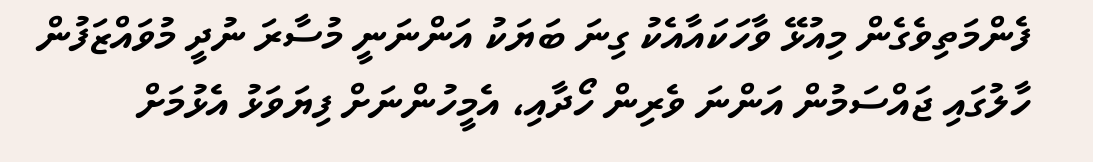ފެންމަތިވެގެން މިއުޅޭ ވާހަކައާއެކު ގިނަ ބަޔަކު އަންނަނީ މުސާރަ ނުދީ މުވައްޒަފުން ހާލުގައި ޖައްސަމުން އަންނަ ވެރިން ހޯދާއި، އެމީހުންނަށް ފިޔަވަޅު އެޅުމަށް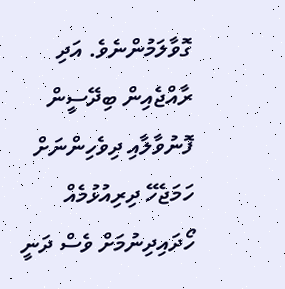ގޮވާލަމުންނެވެ. އަދި ރާއްޖެއިން ބިދޭސީން ފޮނުވާލާއި ދިވެހިންނަށް ހަމަޖެހޭ ދިރިއުޅުމެއް ހޯދައިދިނުމަށް ވެސް ދަނީ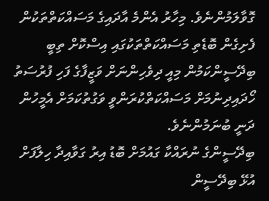ގޮވާލަމުންނެވެ. މިހާރު އެންމެ އާދައިގެ މަސައްކަތްތަކުން ފެށިގެން ބޮޑެތި މަސައްކަތްތަކުގައި އިސްކޮށް ތިބީ ބިދޭސީންކަމުން މިއީ ދިވެހިންނަށް ވަޒީފާގެ ފަހި ފުރުސަތު ހޯދައިދިނުމަށް މަސައްކަތްކުރަންވީ ވަގުތުކަމަށް އެމީހުން ދަނީ ބުނަމުންނެވެ.
ބިދޭސީންގެ ނުރައްކާ ގައުމަށް ބޮޑު އިރު ގަވާއިދާ ހިލާފަށް އުޅޭ ބިދޭސީން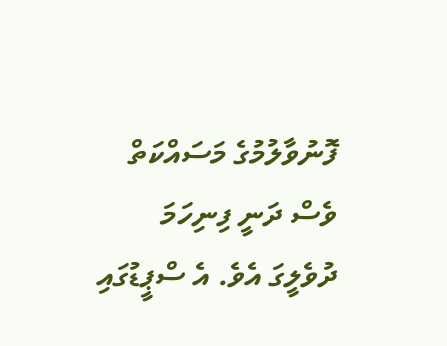ފޮނުވާލުމުގެ މަސައްކަތް ވެސް ދަނީ ފިނިހަމަ ދުވެލީގަ އެވެ. އެ ސްޕީޑުގައި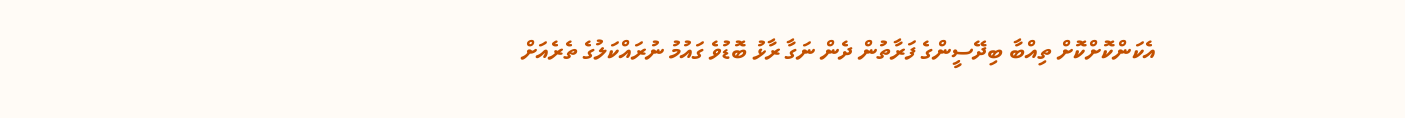އެކަންކޮށްކޮށް ތިއްބާ ބިދޭސީންގެ ފަރާތުން ދެން ނަގާ ރާޅު ބޮޑުވެ ގައުމު ނުރައްކަލުގެ ތެރެއަށް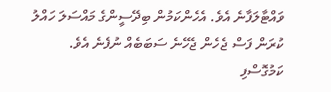ވައްޓާލަފާނެ އެވެ. އެހެންކަމުން ބިދޭސީންގެ މައްސަލަ ހައްލު ކުރަން ފަސް ޖެހެން ޖެހޭނެ ސަބަބެއް ނުފެނެ އެވެ.
ކަމުގޮސްފި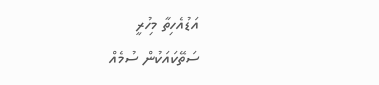އަޑުއެހިތާ މިހުރީ
ސަތޭކައަކުން ސުމެއް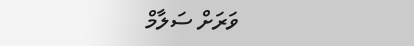ވަރަށް ސަލާމް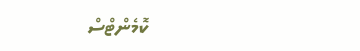ކޮމެންޓްސް